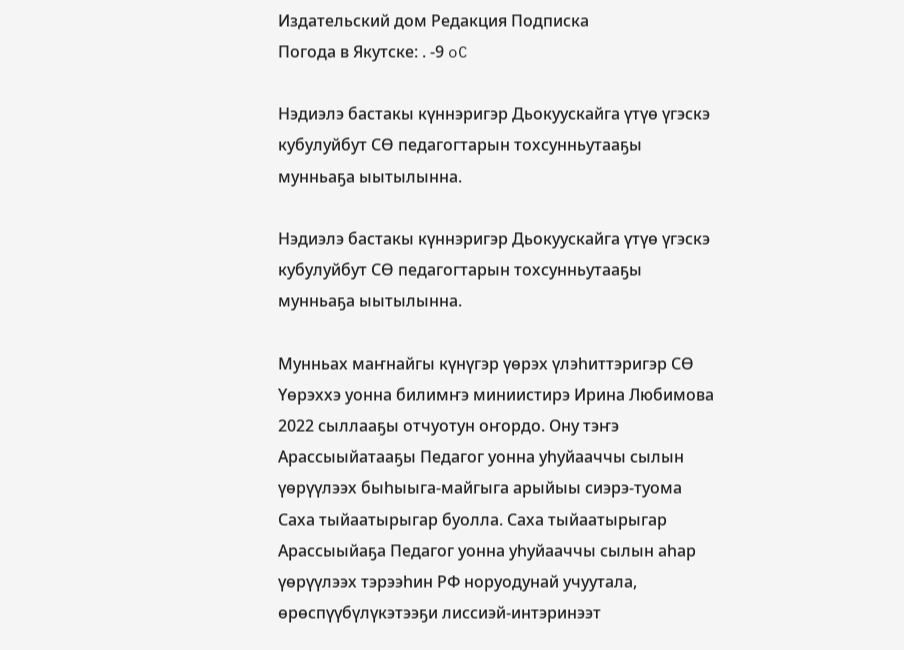Издательский дом Редакция Подписка
Погода в Якутске: . -9 oC

Нэдиэлэ бастакы күннэригэр Дьокуускайга үтүө үгэскэ кубулуйбут СӨ педагогтарын тохсунньутааҕы мунньаҕа ыытылынна.

Нэдиэлэ бастакы күннэригэр Дьокуускайга үтүө үгэскэ кубулуйбут СӨ педагогтарын тохсунньутааҕы мунньаҕа ыытылынна.

Мунньах маҥнайгы күнүгэр үөрэх үлэһиттэригэр СӨ Үөрэххэ уонна билимҥэ миниистирэ Ирина Любимова 2022 сыллааҕы отчуотун оҥордо. Ону тэҥэ Арассыыйатааҕы Педагог уонна уһуйааччы сылын үөрүүлээх быһыыга-майгыга арыйыы сиэрэ-туома Саха тыйаатырыгар буолла. Саха тыйаатырыгар Арассыыйаҕа Педагог уонна уһуйааччы сылын аһар үөрүүлээх тэрээһин РФ норуодунай учуутала, өрөспүүбүлүкэтээҕи лиссиэй-интэринээт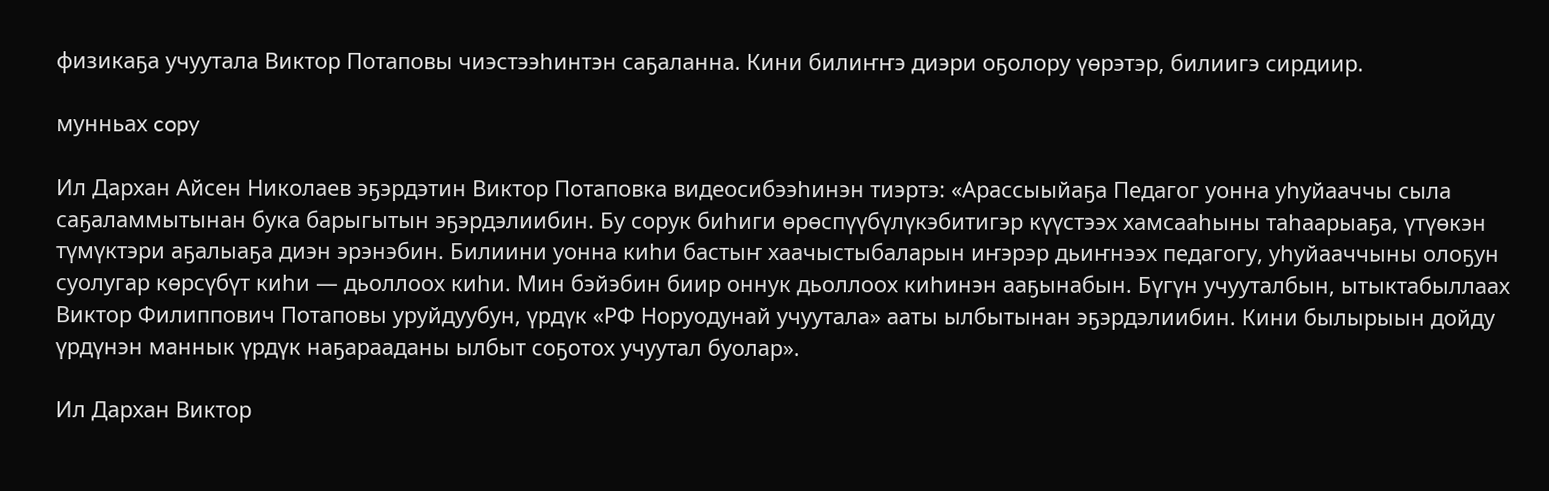физикаҕа учуутала Виктор Потаповы чиэстээһинтэн саҕаланна. Кини билиҥҥэ диэри оҕолору үөрэтэр, билиигэ сирдиир.

мунньах copy

Ил Дархан Айсен Николаев эҕэрдэтин Виктор Потаповка видеосибээһинэн тиэртэ: «Арассыыйаҕа Педагог уонна уһуйааччы сыла саҕаламмытынан бука барыгытын эҕэрдэлиибин. Бу сорук биһиги өрөспүүбүлүкэбитигэр күүстээх хамсааһыны таһаарыаҕа, үтүөкэн түмүктэри аҕалыаҕа диэн эрэнэбин. Билиини уонна киһи бастыҥ хаачыстыбаларын иҥэрэр дьиҥнээх педагогу, уһуйааччыны олоҕун суолугар көрсүбүт киһи — дьоллоох киһи. Мин бэйэбин биир оннук дьоллоох киһинэн ааҕынабын. Бүгүн учууталбын, ытыктабыллаах Виктор Филиппович Потаповы уруйдуубун, үрдүк «РФ Норуодунай учуутала» ааты ылбытынан эҕэрдэлиибин. Кини былырыын дойду үрдүнэн маннык үрдүк наҕарааданы ылбыт соҕотох учуутал буолар».

Ил Дархан Виктор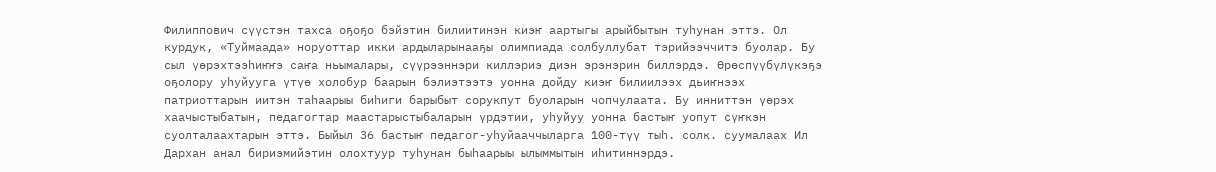Филиппович сүүстэн тахса оҕоҕо бэйэтин билиитинэн киэҥ аартыгы арыйбытын туһунан эттэ. Ол курдук, «Туймаада» норуоттар икки ардыларынааҕы олимпиада солбуллубат тэрийээччитэ буолар. Бу сыл үөрэхтээһиҥҥэ саҥа ньымалары, сүүрээннэри киллэриэ диэн эрэнэрин биллэрдэ. Өрөспүүбүлүкэҕэ оҕолору уһуйууга үтүө холобур баарын бэлиэтээтэ уонна дойду киэҥ билиилээх дьиҥнээх патриоттарын иитэн таһаарыы биһиги барыбыт сорукпут буоларын чопчулаата. Бу инниттэн үөрэх хаачыстыбатын, педагогтар маастарыстыбаларын үрдэтии, уһуйуу уонна бастыҥ уопут сүҥкэн суолталаахтарын эттэ. Быйыл 36 бастыҥ педагог-уһуйааччыларга 100-түү тыһ. солк. суумалаах Ил Дархан анал бириэмийэтин олохтуур туһунан быһаарыы ылыммытын иһитиннэрдэ.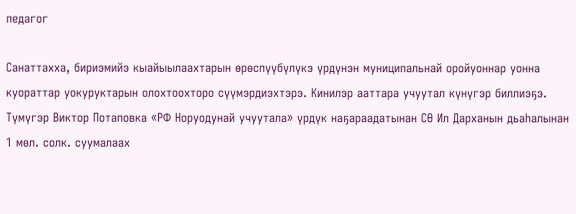педагог

Санаттахха, бириэмийэ кыайыылаахтарын өрөспүүбүлүкэ үрдүнэн муниципальнай оройуоннар уонна куораттар уокуруктарын олохтоохторо сүүмэрдиэхтэрэ. Кинилэр ааттара учуутал күнүгэр биллиэҕэ. Түмүгэр Виктор Потаповка «РФ Норуодунай учуутала» үрдүк наҕараадатынан СӨ Ил Дарханын дьаһалынан 1 мөл. солк. суумалаах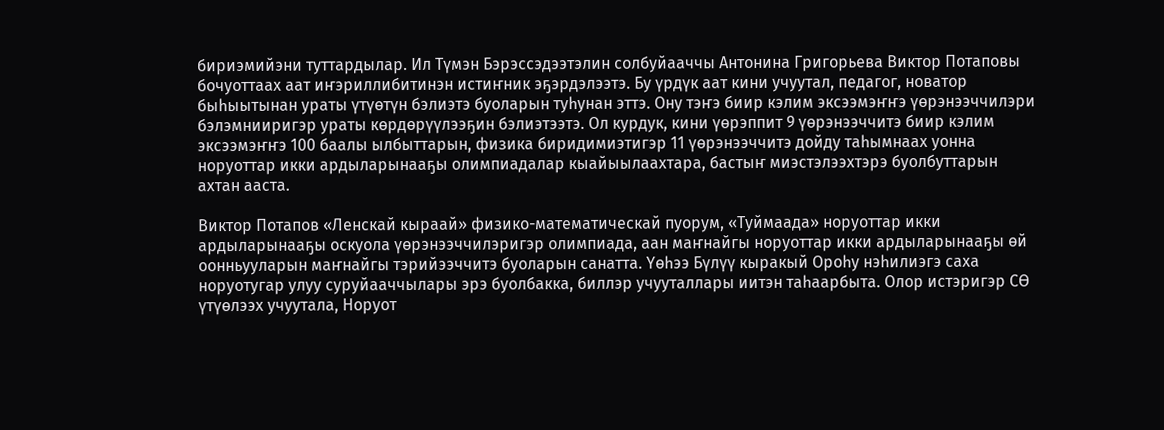бириэмийэни туттардылар. Ил Түмэн Бэрэссэдээтэлин солбуйааччы Антонина Григорьева Виктор Потаповы бочуоттаах аат иҥэриллибитинэн истиҥник эҕэрдэлээтэ. Бу үрдүк аат кини учуутал, педагог, новатор быһыытынан ураты үтүөтүн бэлиэтэ буоларын туһунан эттэ. Ону тэҥэ биир кэлим эксээмэҥҥэ үөрэнээччилэри бэлэмнииригэр ураты көрдөрүүлээҕин бэлиэтээтэ. Ол курдук, кини үөрэппит 9 үөрэнээччитэ биир кэлим эксээмэҥҥэ 100 баалы ылбыттарын, физика биридимиэтигэр 11 үөрэнээччитэ дойду таһымнаах уонна норуоттар икки ардыларынааҕы олимпиадалар кыайыылаахтара, бастыҥ миэстэлээхтэрэ буолбуттарын ахтан ааста.

Виктор Потапов «Ленскай кыраай» физико-математическай пуорум, «Туймаада» норуоттар икки ардыларынааҕы оскуола үөрэнээччилэригэр олимпиада, аан маҥнайгы норуоттар икки ардыларынааҕы өй оонньууларын маҥнайгы тэрийээччитэ буоларын санатта. Үөһээ Бүлүү кыракый Ороһу нэһилиэгэ саха норуотугар улуу суруйааччылары эрэ буолбакка, биллэр учууталлары иитэн таһаарбыта. Олор истэригэр СӨ үтүөлээх учуутала, Норуот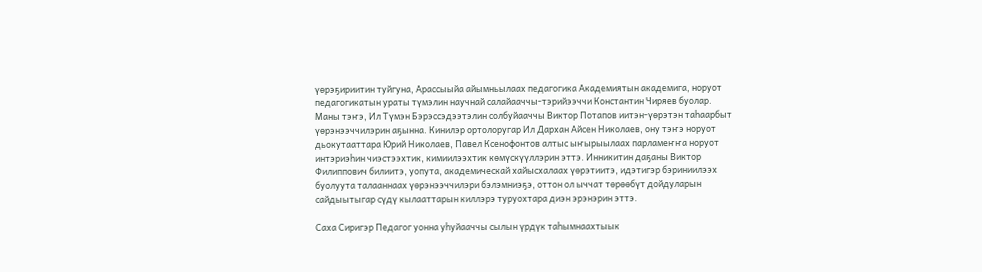үөрэҕириитин туйгуна, Арассыыйа айымньылаах педагогика Академиятын академига, норуот педагогикатын ураты түмэлин научнай салайааччы-тэрийээччи Константин Чиряев буолар. Маны тэҥэ, Ил Түмэн Бэрэссэдээтэлин солбуйааччы Виктор Потапов иитэн-үөрэтэн таһаарбыт үөрэнээччилэрин аҕынна. Кинилэр ортолоругар Ил Дархан Айсен Николаев, ону тэҥэ норуот дьокутааттара Юрий Николаев, Павел Ксенофонтов алтыс ыҥырыылаах парламеҥҥа норуот интэриэһин чиэстээхтик, кимиилээхтик көмүскүүллэрин эттэ. Инникитин даҕаны Виктор Филиппович билиитэ, уопута, академическай хайысхалаах үөрэтиитэ, идэтигэр бэриниилээх буолуута талааннаах үөрэнээччилэри бэлэмниэҕэ, оттон ол ыччат төрөөбүт дойдуларын сайдыытыгар сүдү кылааттарын киллэрэ туруохтара диэн эрэнэрин эттэ.

Саха Сиригэр Педагог уонна уһуйааччы сылын үрдүк таһымнаахтыык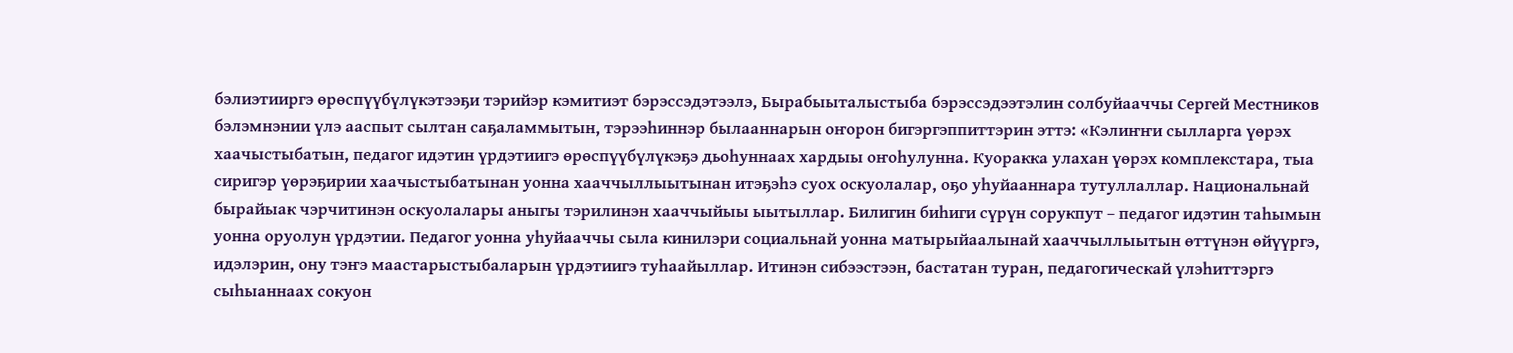бэлиэтииргэ өрөспүүбүлүкэтээҕи тэрийэр кэмитиэт бэрэссэдэтээлэ, Бырабыыталыстыба бэрэссэдээтэлин солбуйааччы Сергей Местников бэлэмнэнии үлэ ааспыт сылтан саҕаламмытын, тэрээһиннэр былааннарын оҥорон бигэргэппиттэрин эттэ: «Кэлиҥҥи сылларга үөрэх хаачыстыбатын, педагог идэтин үрдэтиигэ өрөспүүбүлүкэҕэ дьоһуннаах хардыы оҥоһулунна. Куоракка улахан үөрэх комплекстара, тыа сиригэр үөрэҕирии хаачыстыбатынан уонна хааччыллыытынан итэҕэһэ суох оскуолалар, оҕо уһуйааннара тутуллаллар. Национальнай бырайыак чэрчитинэн оскуолалары аныгы тэрилинэн хааччыйыы ыытыллар. Билигин биһиги сүрүн сорукпут – педагог идэтин таһымын уонна оруолун үрдэтии. Педагог уонна уһуйааччы сыла кинилэри социальнай уонна матырыйаалынай хааччыллыытын өттүнэн өйүүргэ, идэлэрин, ону тэҥэ маастарыстыбаларын үрдэтиигэ туһаайыллар. Итинэн сибээстээн, бастатан туран, педагогическай үлэһиттэргэ сыһыаннаах сокуон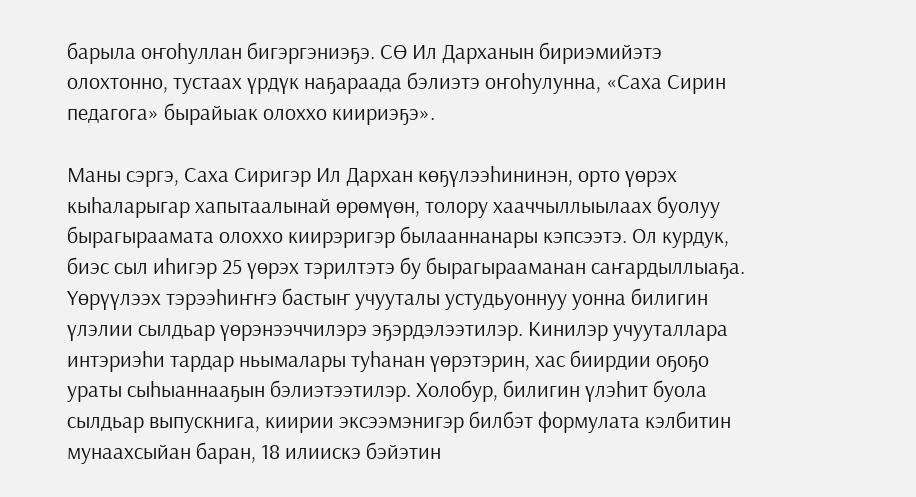барыла оҥоһуллан бигэргэниэҕэ. СӨ Ил Дарханын бириэмийэтэ олохтонно, тустаах үрдүк наҕараада бэлиэтэ оҥоһулунна, «Саха Сирин педагога» бырайыак олоххо киириэҕэ».

Маны сэргэ, Саха Сиригэр Ил Дархан көҕүлээһининэн, орто үөрэх кыһаларыгар хапытаалынай өрөмүөн, толору хааччыллыылаах буолуу бырагыраамата олоххо киирэригэр былааннанары кэпсээтэ. Ол курдук, биэс сыл иһигэр 25 үөрэх тэрилтэтэ бу бырагырааманан саҥардыллыаҕа. Үөрүүлээх тэрээһиҥҥэ бастыҥ учууталы устудьуоннуу уонна билигин үлэлии сылдьар үөрэнээччилэрэ эҕэрдэлээтилэр. Кинилэр учууталлара интэриэһи тардар ньымалары туһанан үөрэтэрин, хас биирдии оҕоҕо ураты сыһыаннааҕын бэлиэтээтилэр. Холобур, билигин үлэһит буола сылдьар выпускнига, киирии эксээмэнигэр билбэт формулата кэлбитин мунаахсыйан баран, 18 илиискэ бэйэтин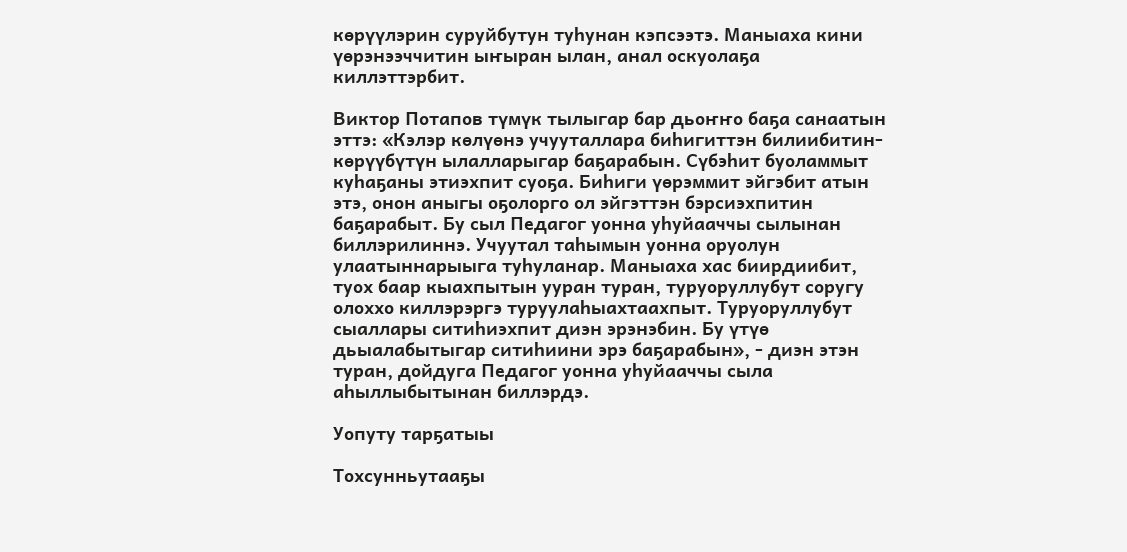көрүүлэрин суруйбутун туһунан кэпсээтэ. Маныаха кини үөрэнээччитин ыҥыран ылан, анал оскуолаҕа киллэттэрбит.

Виктор Потапов түмүк тылыгар бар дьоҥҥо баҕа санаатын эттэ: «Кэлэр көлүөнэ учууталлара биһигиттэн билиибитин-көрүүбүтүн ылалларыгар баҕарабын. Сүбэһит буоламмыт куһаҕаны этиэхпит суоҕа. Биһиги үөрэммит эйгэбит атын этэ, онон аныгы оҕолорго ол эйгэттэн бэрсиэхпитин баҕарабыт. Бу сыл Педагог уонна уһуйааччы сылынан биллэрилиннэ. Учуутал таһымын уонна оруолун улаатыннарыыга туһуланар. Маныаха хас биирдиибит, туох баар кыахпытын ууран туран, туруоруллубут соругу олоххо киллэрэргэ туруулаһыахтаахпыт. Туруоруллубут сыаллары ситиһиэхпит диэн эрэнэбин. Бу үтүө дьыалабытыгар ситиһиини эрэ баҕарабын», - диэн этэн туран, дойдуга Педагог уонна уһуйааччы сыла аһыллыбытынан биллэрдэ.

Уопуту тарҕатыы

Тохсунньутааҕы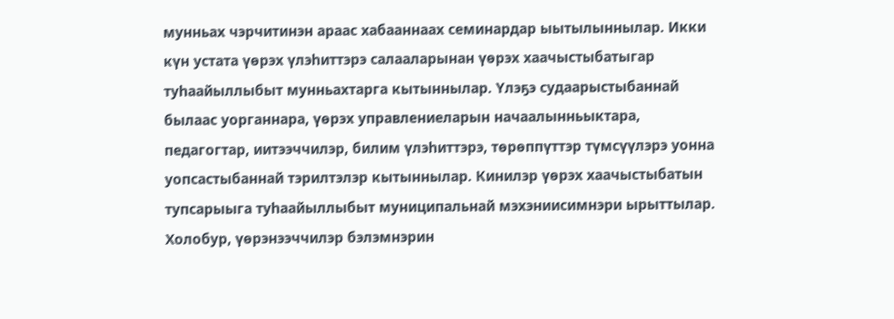мунньах чэрчитинэн араас хабааннаах семинардар ыытылыннылар. Икки күн устата үөрэх үлэһиттэрэ салааларынан үөрэх хаачыстыбатыгар туһаайыллыбыт мунньахтарга кытыннылар. Үлэҕэ судаарыстыбаннай былаас уорганнара, үөрэх управлениеларын начаалынньыктара, педагогтар, иитээччилэр, билим үлэһиттэрэ, төрөппүттэр түмсүүлэрэ уонна уопсастыбаннай тэрилтэлэр кытыннылар. Кинилэр үөрэх хаачыстыбатын тупсарыыга туһаайыллыбыт муниципальнай мэхэниисимнэри ырыттылар. Холобур, үөрэнээччилэр бэлэмнэрин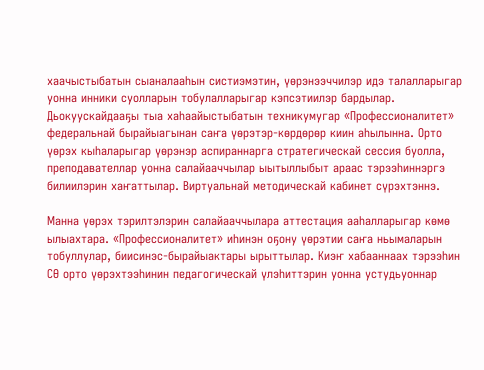хаачыстыбатын сыаналааһын систиэмэтин, үөрэнээччилэр идэ талалларыгар уонна инники суолларын тобулалларыгар кэпсэтиилэр бардылар. Дьокуускайдааҕы тыа хаһаайыстыбатын техникумугар «Профессионалитет» федеральнай бырайыагынан саҥа үөрэтэр-көрдөрөр киин аһылынна. Орто үөрэх кыһаларыгар үөрэнэр аспираннарга стратегическай сессия буолла, преподавателлар уонна салайааччылар ыытыллыбыт араас тэрээһиннэргэ билиилэрин хаҥаттылар. Виртуальнай методическай кабинет сүрэхтэннэ.

Манна үөрэх тэрилтэлэрин салайааччылара аттестация ааһалларыгар көмө ылыахтара. «Профессионалитет» иһинэн оҕону үөрэтии саҥа ньымаларын тобуллулар, биисинэс-бырайыактары ырыттылар. Киэҥ хабааннаах тэрээһин СӨ орто үөрэхтээһинин педагогическай үлэһиттэрин уонна устудьуоннар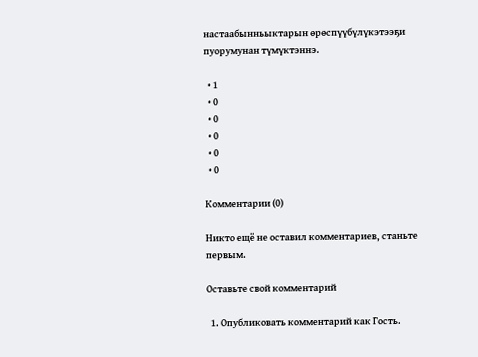настаабынньыктарын өрөспүүбүлүкэтээҕи пуорумунан түмүктэннэ.

  • 1
  • 0
  • 0
  • 0
  • 0
  • 0

Комментарии (0)

Никто ещё не оставил комментариев, станьте первым.

Оставьте свой комментарий

  1. Опубликовать комментарий как Гость.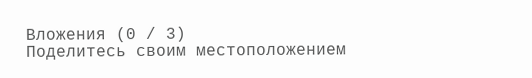Вложения (0 / 3)
Поделитесь своим местоположением